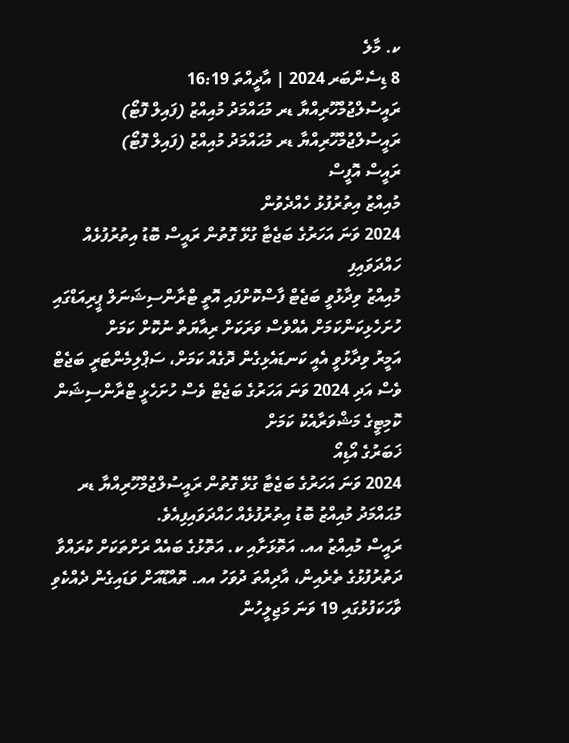ކ. މާލެ
8 ޑިސެންބަރ 2024 | އާދީއްތަ 16:19
ރައީސުލްޖުމްހޫރިއްޔާ ޑރ މުޙައްމަދު މުއިއްޒު (ފައިލް ފޮޓޯ)
ރައީސުލްޖުމްހޫރިއްޔާ ޑރ މުޙައްމަދު މުއިއްޒު (ފައިލް ފޮޓޯ)
ރައީސް އޮފީސް
މުއިއްޒު އިތުރުފުޅު ހެއްދެވުން
2024 ވަނަ އަހަރުގެ ބަޖެޓާ ގުޅޭ ގޮތުން ރައީސް ބޮޑު އިތުރުފުޅެއް ހައްދަވައިފި
މުއިއްޒު ވިދާޅުވީ ބަޖެޓް ފާސްކޮށްފައި އޮތީ ޓްރާންސިޝަނަލް ޕީރިއަޑްގައި ހުށަހެޅިކަންކަމަށް އެއްވެސް ވަރަކަށް ރިއާޔަތް ނުކޮށް ކަމަށް
އަމީރު ވިދާޅުވީ އެއީ ކަނޑައެޅިގެން ދޮގެއް ކަމަށް، ސަޕްލިމެންޓަރީ ބަޖެޓް ވެސް އަދި 2024 ވަނަ އަހަރުގެ ބަޖެޓް ވެސް ހުށަހެޅީ ޓްރާންސިޝަން ކޮމިޓީގެ މަޝްވަރާއެކު ކަމަށް
ޚަބަރުގެ އޯޑިއޯ
2024 ވަނަ އަހަރުގެ ބަޖެޓާ ގުޅޭ ގޮތުން ރައީސުލްޖުމްހޫރިއްޔާ ޑރ މުޙައްމަދު މުއިއްޒު ބޮޑު އިތުރުފުޅެއް ހައްދަވައިފިއެވެ.
ރައީސް މުއިއްޒު އއ. އަތޮޅަށާއި ކ. އަތޮޅުގެ ބައެއް ރަށްތަކަށް ކުރައްވާ ދަތުރުފުޅުގެ ތެރެއިން، އާދިއްތަ ދުވަހު އއ. ތޮއްޑޫއަށް ވަޑައިގެން ދެއްކެވި ވާހަކަފުޅުގައި 19 ވަނަ މަޖިލީހުން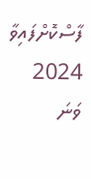ފާސްކޮށްފައިވާ 2024 ވަނަ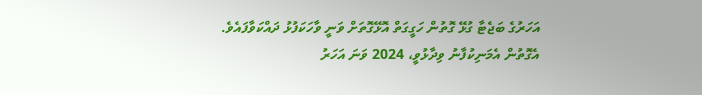އަހަރުގެ ބަޖެޓާ ގުޅޭ ގޮތުން ހަގީގަތް އޮޅޭގޮތަށް ވަނީ ވާހަކަފުޅު ދައްކަވާފައެވެ.
އެގޮތުން އެމަނިކުފާނު ވިދާޅުވީ، 2024 ވަނަ އަހަރު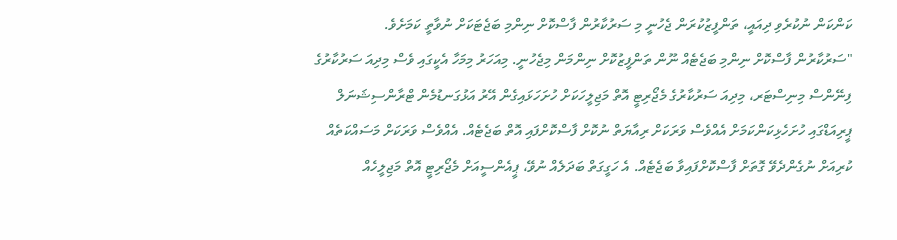ކަންކަން ނުކުރެވި ދިއައީ، ތަންފީޒުކުރަން ޖެހުނީ މި ސަރުކާރުން ފާސްކޮށް ނިންމި ބަޖެޓަކަށް ނުވާތީ ކަމަށެވެ.
"ސަރުކާރުން ފާސްކޮށް ނިންމި ބަޖެޓެއް ނޫން ތަންފީޒުކޮށް ނިންމަން މިޖެހުނީ. މިއަހަރު މިމަހާ އެކީގައި ވެސް މިދިއަ ސަރުކާރުގެ ފިނޭންސް މިނިސްޓަރ، މިދިއަ ސަރުކާރުގެ މެޖޯރިޓީ އޮތް މަޖިލީހަކަށް ހުށަހަޅައިގެން އޭރު އަޅުގަނޑުމެން ޓްރާންސިޝަނަލް ޕީރިއަޑްގައި ހުށަހެޅިކަންކަމަށް އެއްވެސް ވަރަކަށް ރިއާޔަތް ނުކޮށް ފާސްކޮށްފައި އޮތް ބަޖެޓެއް. އެއްވެސް ވަރަކަށް މަސައްކަތެއް ކުރިއަށް ނުގެންދެވޭ ގޮތަށް ފާސްކޮށްފައިވާ ބަޖެޓެއް. އެ ހަގީގަތް ބަދަލެއް ނުވޭ، ޕީއެންސީއަށް މެޖޯރިޓީ އޮތް މަޖިލީހެއް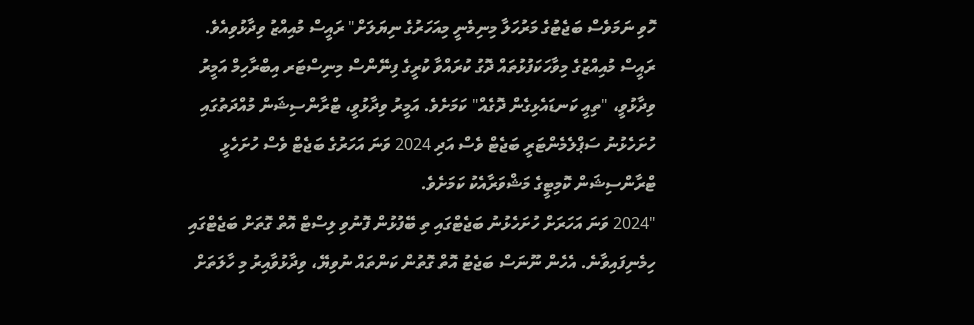ހޮވި ނަމަވެސް ބަޖެޓުގެ މަރުހަލާ މިނިމެނީ މިއަހަރުގެ ނިޔަލަށް" ރައީސް މުއިއްޒު ވިދާޅުވިއެވެ.
ރައީސް މުއިއްޒުގެ މިވާހަކަފުޅުތައް ދޮގު ކުރައްވާ ކުރީގެ ފިނޭންސް މިނިސްޓަރ އިބްރާހިމް އަމީރު ވިދާޅުވީ، "ތިއީ ކަނޑައެޅިގެން ދޮގެއް" ކަމަށެވެ. އަމީރު ވިދާޅުވީ، ޓްރާންސިޝަން މުއްދަތުގައި ހުށަހެޅުނު ސަޕްލެމެންޓަރީ ބަޖެޓް ވެސް އަދި 2024 ވަނަ އަހަރުގެ ބަޖެޓް ވެސް ހުށަހެޅީ ޓްރާންސިޝަން ކޮމިޓީގެ މަޝްވަރާއެކު ކަމަށެވެ.
"2024 ވަނަ އަހަރަށް ހުށަހެޅުނު ބަޖެޓްގައި ތި ބޭފުޅުން ފޮނުވި ލިސްޓް އޮތް ގޮތަށް ބަޖެޓްގައި ހިމެނިފައިވާނެ. އެހެން ނޫނަސް ބަޖެޓު އޮތް ގޮތުން ކަންތައް ނުވިޔޭ، ވިދާޅުވާއިރު މި ހާލަތަށް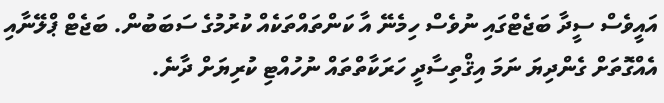އައީވެސް ސީދާ ބަޖެޓްގައި ނުވެސް ހިމެނޭ އާ ކަންތައްތަކެއް ކުރުމުގެ ސަބަބުން. ބަޖެޓް ޕްލޭނާއި އެއްގޮތަށް ގެންދިޔަ ނަމަ އިޤްތިސާދީ ހަރަކާތްތައް ނުހުއްޓި ކުރިޔަށް ދާނެ.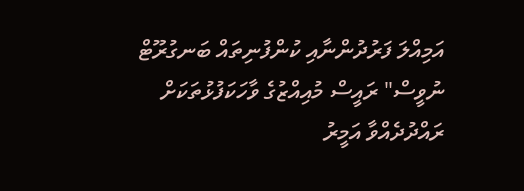އަމިއްލަ ފަރުދުންނާއި ކުންފުނިތައް ބަނގުރޫޓް ނުވީސް" ރައީސް މުއިއްޒުގެ ވާހަކަފުޅުތަކަށް ރައްދުދެއްވާ އަމީރު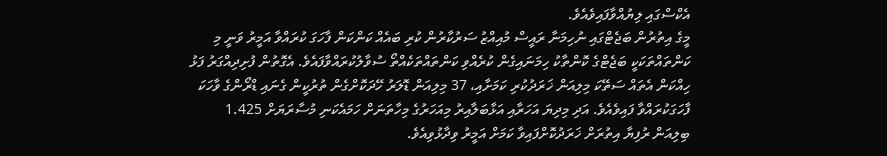އެކްސްގައި ލިޔުއްވާފައިވެއެވެ.
މީގެ އިތުރުން ބަޖެޓްގައި ނުހިމަނާ ރައީސް މުއިއްޒު ސަރުކާރުން ކުރި ބައެއް ކަންކަން ފާހަގަ ކުރައްވާ އަމީރު ވަނީ މި ކަންތައްތަކަކީ ބަޖެޓްގެ ކޮންތާކު ހިމަނައިގެން ކުރެއްވި ކަންތައްތަކެއްތޯ ސުވާލުކުރައްވާފައެވެ. އެގޮތުން ފުށިދިއްގަރު ފަޅު ހިއްކަން އެތައް ސަތޭކަ މިލިއަން ޚަރަދުކުރި ކަމަށާއި، 37 މިލިއަން ޑޮލަރު ހޭދަކޮށްގެން ތުރުކީން ގެނައި ޑްރޯންގެ ވާހަކަ ފާހަގަކުރައްވާ ފައިވެއެވެ. އަދި މިދިޔަ އަހަރާއި އަޅާބަލާއިރު މިއަހަރުގެ މިހާތަނަށް ހަމައެކަނި މުސާރަޔަށް 1.425 ބިލިއަން ރުފިޔާ އިތުރަށް ޚަރަދުކޮށްފައިވާ ކަމަށް އަމީރު ވިދާޅުވިއެވެ.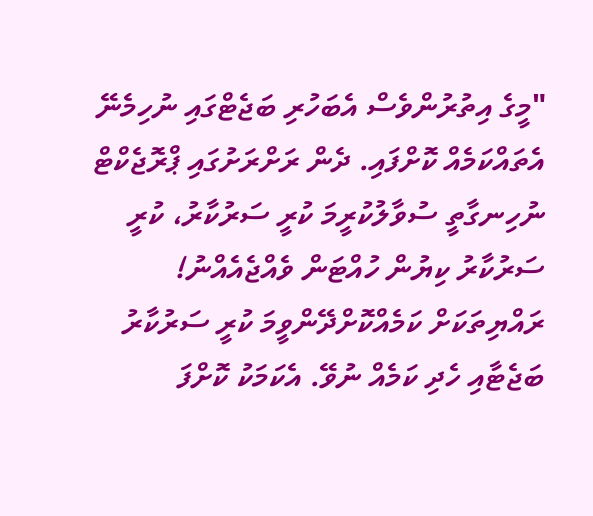"މީގެ އިތުރުންވެސް އެބަހުރި ބަޖެޓްގައި ނުހިމެނޭ އެތައްކަމެއް ކޮށްފައި. ދެން ރަށްރަށުގައި ޕްރޮޖެކްޓް ނުހިނގާތީ ސުވާލުކުރީމަ ކުރީ ސަރުކާރު، ކުރީ ސަރުކާރު ކިޔުން ހުއްޓަން ވެއްޖެއެއްނު! ރައްޔިތަކަށް ކަމެއްކޮށްދޭންވީމަ ކުރީ ސަރުކާރު ބަޖެޓާއި ހެދި ކަމެއް ނުވޭ. އެކަމަކު ކޮށްފަ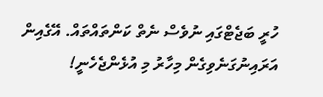ހުރީ ބަޖެޓްގައި ނުވެސް ނެތް ކަންތައްތައް. އޭގެއިން އަރައިނުގަނެވިގެން މިހާރު މި އުޅެންޖެހެނީ!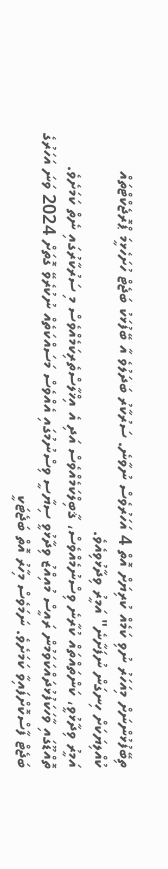ތިބޭފުޅުންނަށް މިއަހަރު ނުވި ކަމެއް ކުރިޔަށް އޮތް 4 އަހަރުވެސް ނުވާނެ. ސަރުކާރު ބަދަލުވެ އާ ބޭފުޅަކު ބަޖެޓް ހުށަހެޅީމަ ޕްރޮޖެކްޓްތައް ކުއްލިޔަކަށް ހިނގަން ނުފަށާނެ" އަމީރު ވިދާޅުވިއެވެ.
އަމީރު ވިދާޅުވީ، ކަންތައްތައް ކުރާނެ ވިސްނުމެއްވެސް، ޤާބިލްކަމެއްވެސް އަދި އެ އިޚްލާސްތެރިކަމެއްވެސް މި ސަރުކާރުގައި ނެތް ކަމަށެވެ.
ތޮއްޑޫގައި ވާހަކަފުޅުދައްކަވަމުން ރައީސް މުއިއްޒު ވިދާޅުވީ ސިޔާސީ ވިސްނުމުގައި އެއްވެސް މަސައްކަތެއް ނުކުރެވޭ ގޮތަށް 2024 ވަނަ އަހަރުގެ ބަޖެޓް ފާސްކޮށްފައިވާ ކަމަށެވެ. ނަމަވެސް މިހާރު އޮތް ބަޖެޓަކީ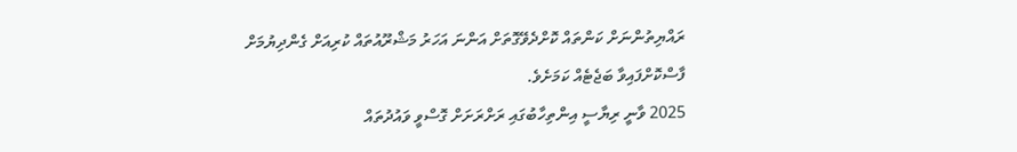ރައްޔިތުންނަށް ކަންތައް ކޮށްދެވޭގޮތަށް އަންނަ އަހަރު މަޝްރޫއުތައް ކުރިއަށް ގެންދިޔުމަށް ފާސްކޮށްފައިވާ ބަޖެޓެއް ކަމަށެވެ.
2025 ވާނީ ރިޔާސީ އިންތިހާބުގައި ރަށްރަށަށް ގޮސްވީ ވައުދުތައް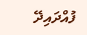ފުއްދައިދޭ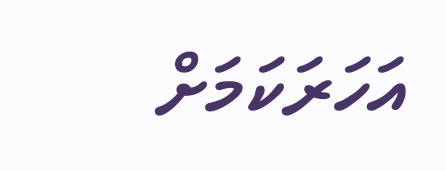އަހަރަކަމަށް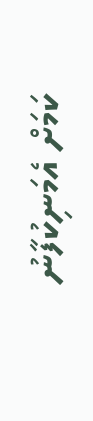ކަމަށް އެމަނިކުފާނު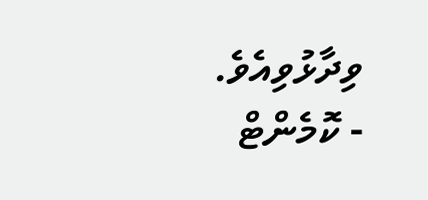ވިދާޅުވިއެވެ.
- ކޮމެންޓް